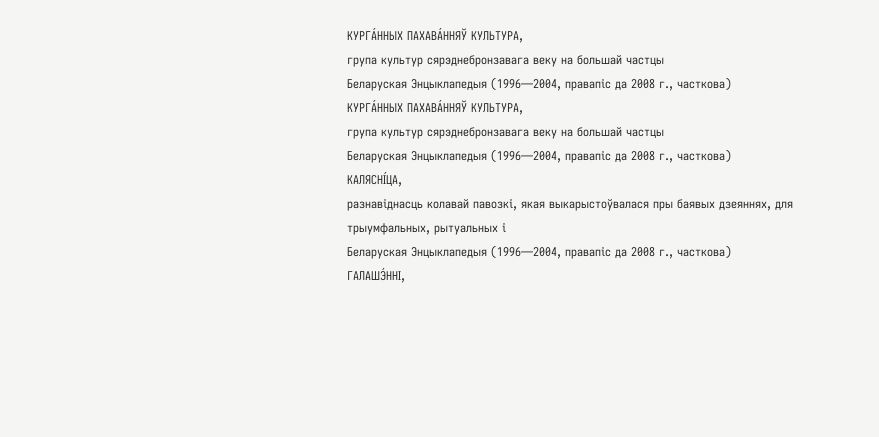КУРГА́ННЫХ ПАХАВА́ННЯЎ КУЛЬТУРА,
група культур сярэднебронзавага веку на большай частцы
Беларуская Энцыклапедыя (1996—2004, правапіс да 2008 г., часткова)
КУРГА́ННЫХ ПАХАВА́ННЯЎ КУЛЬТУРА,
група культур сярэднебронзавага веку на большай частцы
Беларуская Энцыклапедыя (1996—2004, правапіс да 2008 г., часткова)
КАЛЯСНІ́ЦА,
разнавіднасць колавай павозкі, якая выкарыстоўвалася пры баявых дзеяннях, для трыумфальных, рытуальных і
Беларуская Энцыклапедыя (1996—2004, правапіс да 2008 г., часткова)
ГАЛАШЭ́ННІ,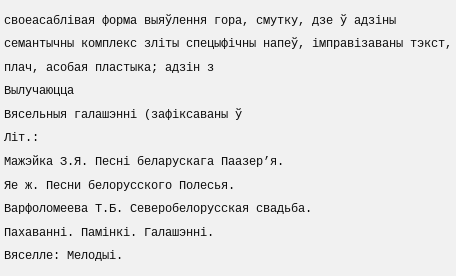своеасаблівая форма выяўлення гора, смутку, дзе ў адзіны семантычны комплекс зліты спецыфічны напеў, імправізаваны тэкст, плач, асобая пластыка; адзін з
Вылучаюцца
Вясельныя галашэнні (зафіксаваны ў
Літ.:
Мажэйка З.Я. Песні беларускага Паазер’я.
Яе ж. Песни белорусского Полесья.
Варфоломеева Т.Б. Северобелорусская свадьба.
Пахаванні. Памінкі. Галашэнні.
Вяселле: Мелодыі.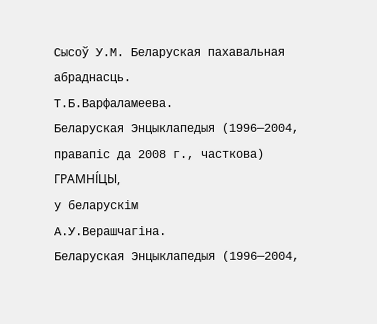Сысоў У.М. Беларуская пахавальная абраднасць.
Т.Б.Варфаламеева.
Беларуская Энцыклапедыя (1996—2004, правапіс да 2008 г., часткова)
ГРАМНІ́ЦЫ,
у беларускім
А.У.Верашчагіна.
Беларуская Энцыклапедыя (1996—2004,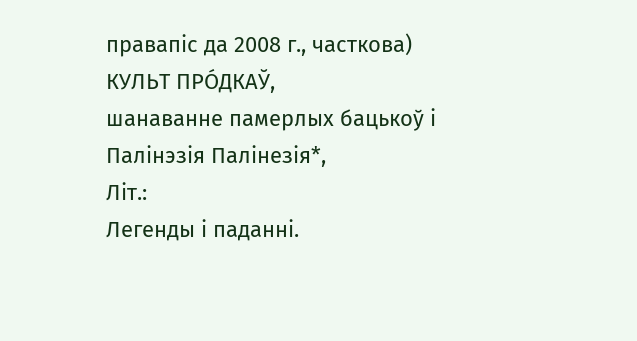правапіс да 2008 г., часткова)
КУЛЬТ ПРО́ДКАЎ,
шанаванне памерлых бацькоў і Палінэзія Палінезія*,
Літ.:
Легенды і паданні.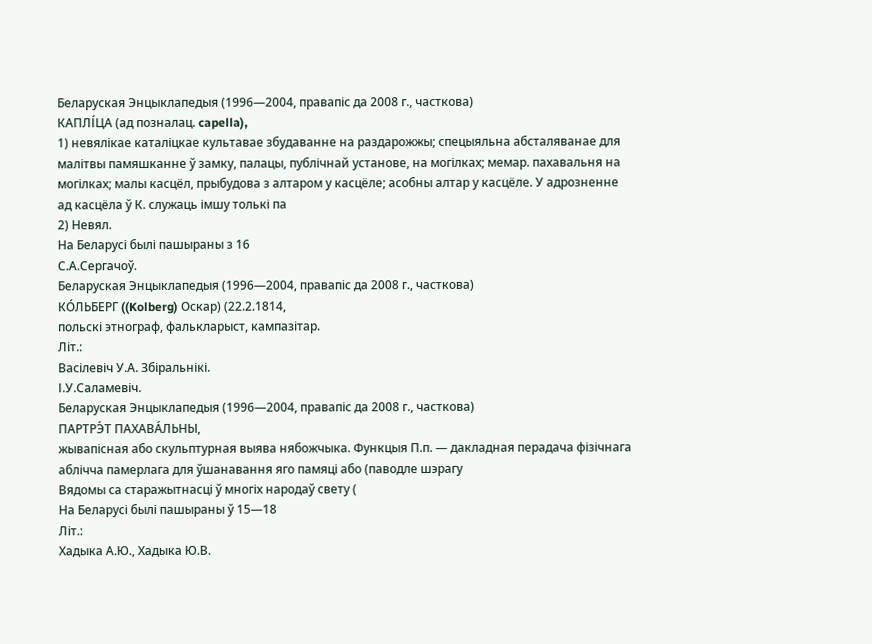Беларуская Энцыклапедыя (1996—2004, правапіс да 2008 г., часткова)
КАПЛІ́ЦА (ад позналац. capella),
1) невялікае каталіцкае культавае збудаванне на раздарожжы; спецыяльна абсталяванае для малітвы памяшканне ў замку, палацы, публічнай установе, на могілках; мемар. пахавальня на могілках; малы касцёл, прыбудова з алтаром у касцёле; асобны алтар у касцёле. У адрозненне ад касцёла ў К. служаць імшу толькі па
2) Невял.
На Беларусі былі пашыраны з 16
С.А.Сергачоў.
Беларуская Энцыклапедыя (1996—2004, правапіс да 2008 г., часткова)
КО́ЛЬБЕРГ ((Kolberg) Оскар) (22.2.1814,
польскі этнограф, фалькларыст, кампазітар.
Літ.:
Васілевіч У.А. Збіральнікі.
І.У.Саламевіч.
Беларуская Энцыклапедыя (1996—2004, правапіс да 2008 г., часткова)
ПАРТРЭ́Т ПАХАВА́ЛЬНЫ,
жывапісная або скульптурная выява нябожчыка. Функцыя П.п. — дакладная перадача фізічнага аблічча памерлага для ўшанавання яго памяці або (паводле шэрагу
Вядомы са старажытнасці ў многіх народаў свету (
На Беларусі былі пашыраны ў 15—18
Літ.:
Хадыка А.Ю., Хадыка Ю.В.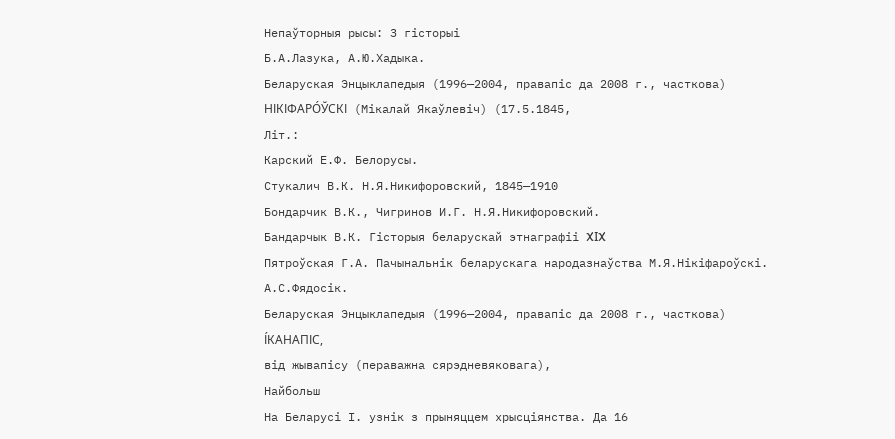Непаўторныя рысы: З гісторыі
Б.А.Лазука, А.Ю.Хадыка.
Беларуская Энцыклапедыя (1996—2004, правапіс да 2008 г., часткова)
НІКІФАРО́ЎСКІ (Мікалай Якаўлевіч) (17.5.1845,
Літ.:
Карский Е.Ф. Белорусы.
Стукалич В.К. Н.Я.Никифоровский, 1845—1910
Бондарчик В.К., Чигринов И.Г. Н.Я.Никифоровский.
Бандарчык В.К. Гісторыя беларускай этнаграфіі XIX
Пятроўская Г.А. Пачынальнік беларускага народазнаўства М.Я.Нікіфароўскі.
А.С.Фядосік.
Беларуская Энцыклапедыя (1996—2004, правапіс да 2008 г., часткова)
І́КАНАПІС,
від жывапісу (пераважна сярэдневяковага),
Найбольш
На Беларусі І. узнік з прыняццем хрысціянства. Да 16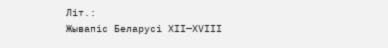Літ.:
Жывапіс Беларусі XII—XVIII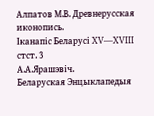Алпатов М.В. Древнерусская иконопись.
Іканапіс Беларусі XV—XVIII стст. 3
А.А.Ярашэвіч.
Беларуская Энцыклапедыя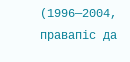(1996—2004, правапіс да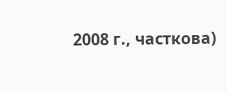2008 г., часткова)